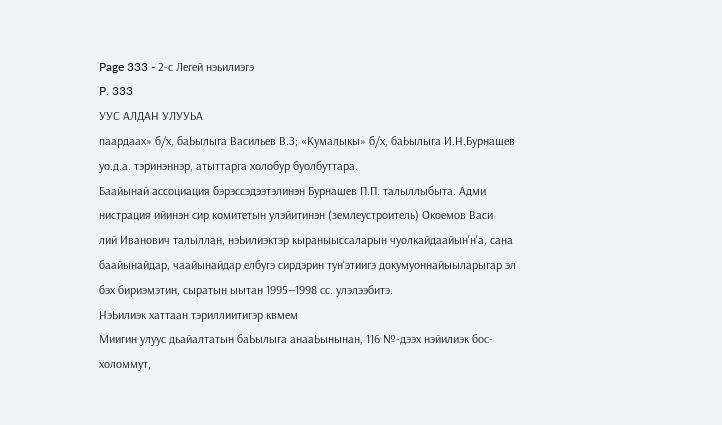Page 333 - 2-с Легей нэьилиэгэ
P. 333
УУС АЛДАН УЛУУЬА
паардаах» б/х, баЬылыга Васильев В.З; «Кумалыкы» б/х, баЬылыга И.Н.Бурнашев
уо.д.а. тэринэннэр, атыттарга холобур буолбуттара.
Баайынай ассоциация бэрэссэдээтэлинэн Бурнашев П.П. талыллыбыта. Адми
нистрация ийинэн сир комитетын улэйитинэн (землеустроитель) Окоемов Васи
лий Иванович талыллан, нэЬилиэктэр кыраныыссаларын чуолкайдаайын'н'а, сана
баайынайдар, чаайынайдар елбугэ сирдэрин тун'этиигэ докумуоннайыыларыгар эл
бэх бириэмэтин, сыратын ыытан 1995—1998 сс. улэлээбитэ.
НэЬилиэк хаттаан тэриллиитигэр квмем
Миигин улуус дьайалтатын баЬылыга анааЬынынан, 116 №-дээх нэйилиэк бос-
холоммут,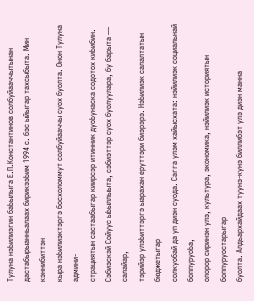Тулуна нэЬилиэгин баЬылыга Е.П.Константинов солбуйааччытынан
дастабырыанньалаах бирикээЬим 1994 с. бэс ыйыгар тахсыбыта. Мин кэннибиттэн
кыра нэЬилиэктэргэ босхоломмут солбуйааччы суох буолта. Онон Тулуна админи-
страциятын састаабыгар киирсэр итинник дуоЬунаска содотох киЬибин.
Сэбиэскэй Сойуус ыЬыллыыта, сэбиэттэр суох буолуулара, бу барыта — салайар,
тэрийэр улэЬиттэргэ ыарахан еруттэри биэрэрэ. НэЬилиэк салалтатын бюджетыгар
солкуобай да уп диэн суода. Сагга улэм хайысхата: нэйилиэк социальнай боппуруоЬа,
олорор сиринэн улэ, культура, экономика, нэйилиэк историятын боппуруостарыгар
буолта. Алдьархайдаах туунэ-кунэ биллибэт улэ диэн манна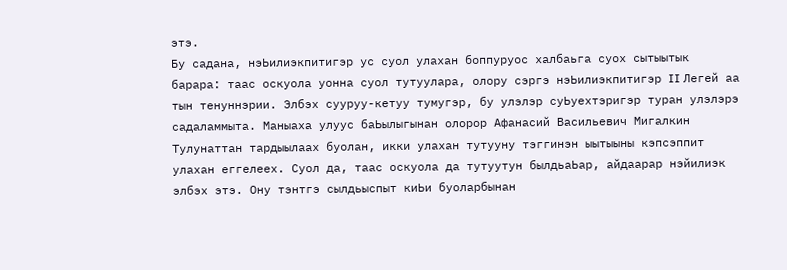этэ.
Бу садана, нэЬилиэкпитигэр ус суол улахан боппуруос халбаьга суох сытыытык
барара: таас оскуола уонна суол тутуулара, олору сэргэ нэЬилиэкпитигэр II Легей аа
тын тенуннэрии. Элбэх сууруу-кетуу тумугэр, бу улэлэр суЬуехтэригэр туран улэлэрэ
садаламмыта. Маныаха улуус баЬылыгынан олорор Афанасий Васильевич Мигалкин
Тулунаттан тардыылаах буолан, икки улахан тутууну тэггинэн ыытыыны кэпсэппит
улахан еггелеех. Суол да, таас оскуола да тутуутун былдьаЬар, айдаарар нэйилиэк
элбэх этэ. Ону тэнтгэ сылдьыспыт киЬи буоларбынан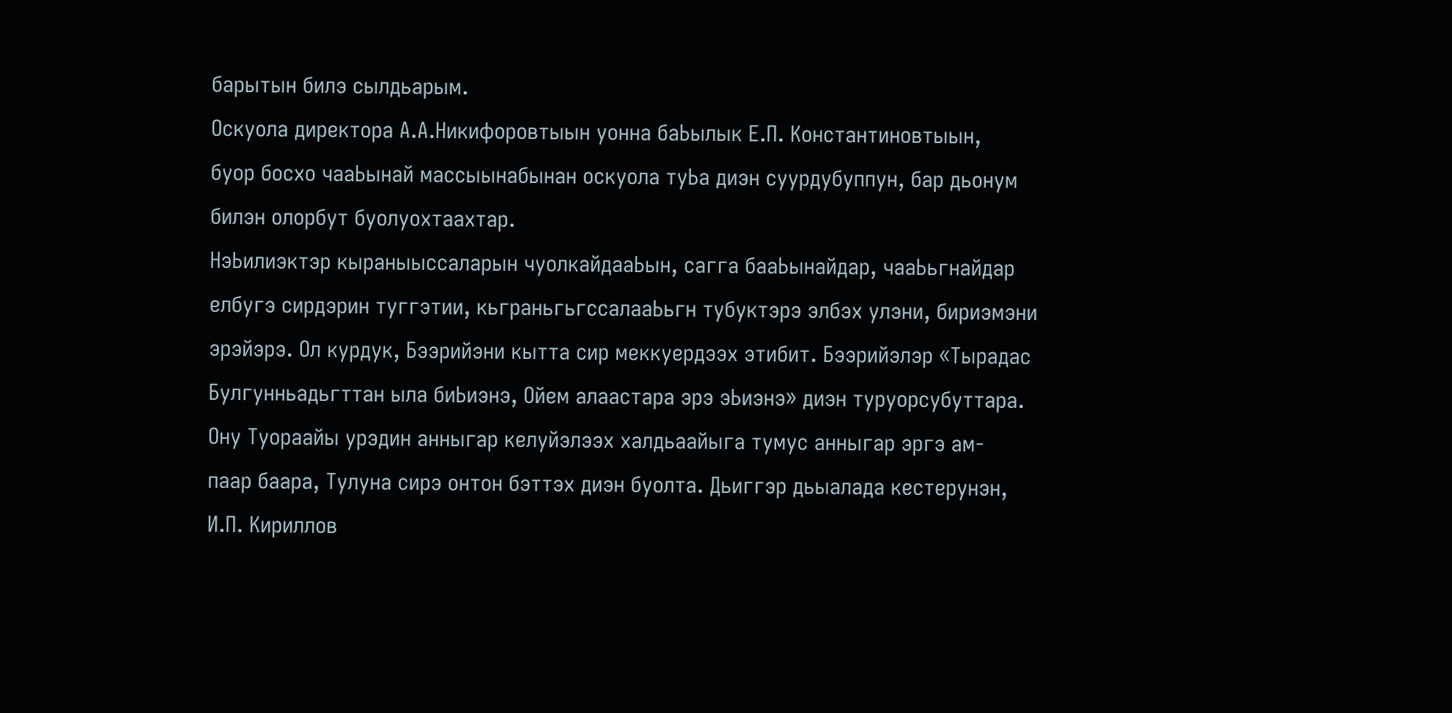барытын билэ сылдьарым.
Оскуола директора А.А.Никифоровтыын уонна баЬылык Е.П. Константиновтыын,
буор босхо чааЬынай массыынабынан оскуола туЬа диэн суурдубуппун, бар дьонум
билэн олорбут буолуохтаахтар.
НэЬилиэктэр кыраныыссаларын чуолкайдааЬын, сагга бааЬынайдар, чааЬьгнайдар
елбугэ сирдэрин туггэтии, кьграньгьгссалааЬьгн тубуктэрэ элбэх улэни, бириэмэни
эрэйэрэ. Ол курдук, Бээрийэни кытта сир меккуердээх этибит. Бээрийэлэр «Тырадас
Булгунньадьгттан ыла биЬиэнэ, Ойем алаастара эрэ эЬиэнэ» диэн туруорсубуттара.
Ону Туораайы урэдин анныгар келуйэлээх халдьаайыга тумус анныгар эргэ ам-
паар баара, Тулуна сирэ онтон бэттэх диэн буолта. Дьиггэр дьыалада кестерунэн,
И.П. Кириллов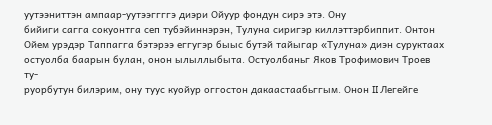уутээниттэн ампаар-уутээггггэ диэри Ойуур фондун сирэ этэ. Ону
бийиги сагга сокуонтга сеп тубэйиннэрэн, Тулуна сиригэр киллэттэрбиппит. Онтон
Ойем урэдэр Таппагга бэтэрээ еггугэр быыс бутэй тайыгар «Тулуна» диэн суруктаах
остуолба баарын булан, онон ылыллыбыта. Остуолбаньг Яков Трофимович Троев ту-
руорбутун билэрим, ону туус куойур оггостон дакаастаабьггым. Онон II Легейге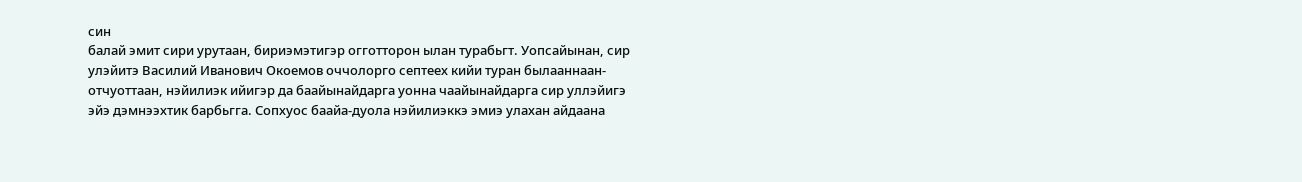син
балай эмит сири урутаан, бириэмэтигэр огготторон ылан турабьгт. Уопсайынан, сир
улэйитэ Василий Иванович Окоемов оччолорго септеех кийи туран былааннаан-
отчуоттаан, нэйилиэк ийигэр да баайынайдарга уонна чаайынайдарга сир уллэйигэ
эйэ дэмнээхтик барбьгга. Сопхуос баайа-дуола нэйилиэккэ эмиэ улахан айдаана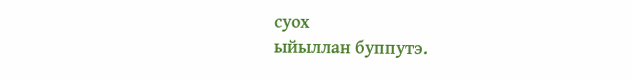суох
ыйыллан буппутэ.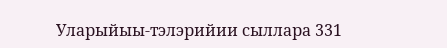Уларыйыы-тэлэрийии сыллара 331